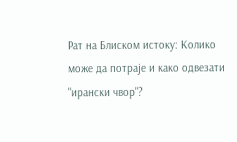Рат на Блиском истоку: Колико може да потраје и како одвезати "ирански чвор"?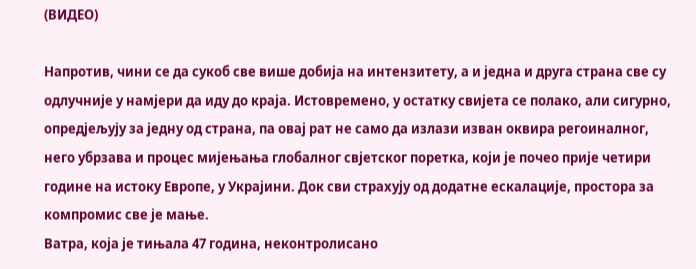(ВИДЕО)

Напротив, чини се да сукоб све више добија на интензитету, а и једна и друга страна све су одлучније у намјери да иду до краја. Истовремено, у остатку свијета се полако, али сигурно, опредјељују за једну од страна, па овај рат не само да излази изван оквира регоиналног, него убрзава и процес мијењања глобалног свјетског поретка, који је почео прије четири године на истоку Европе, у Украјини. Док сви страхују од додатне ескалације, простора за компромис све је мање.
Ватра, која је тињала 47 година, неконтролисано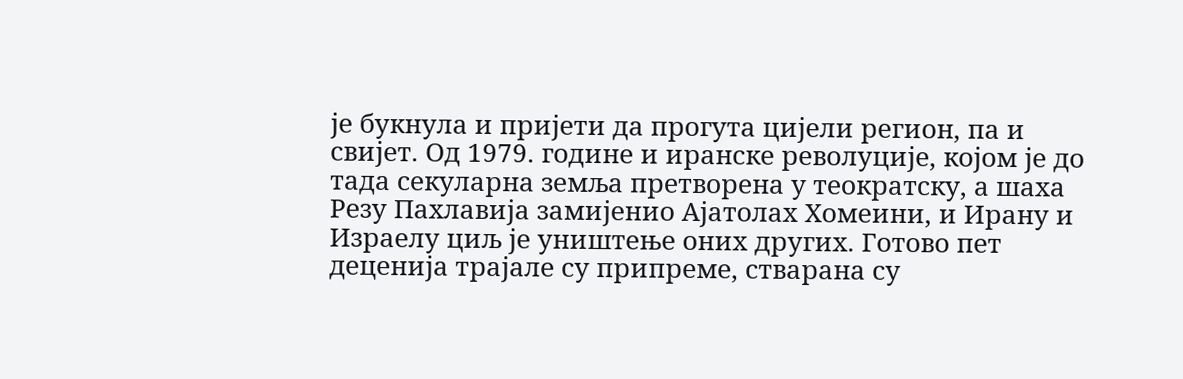је букнула и пријети да прогута цијели регион, па и свијет. Од 1979. године и иранске револуције, којом је до тада секуларна земља претворена у теократску, а шаха Резу Пахлавија замијенио Ајатолах Хомеини, и Ирану и Израелу циљ је уништење оних других. Готово пет деценија трајале су припреме, стварана су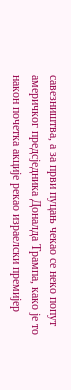савезништва, а за први пуцањ чекао се неко попут америчког предсједника Доналда Трампа, како је то након почетка акције рекао израелски премијер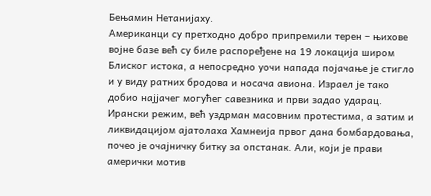Бењамин Нетанијаху.
Американци су претходно добро припремили терен – њихове војне базе већ су биле распоређене на 19 локација широм Блиског истока, а непосредно уочи напада појачање је стигло и у виду ратних бродова и носача авиона. Израел је тако добио најјачег могућег савезника и први задао ударац. Ирански режим, већ уздрман масовним протестима, а затим и ликвидацијом ајатолаха Хамнеија првог дана бомбардовања, почео је очајничку битку за опстанак. Али, који је прави амерички мотив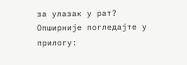за улазак у рат?
Опширније погледајте у прилогу: